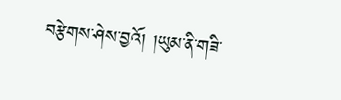བརྩེགས་ཤེས་བྱའོ། །ཡུམ་ནི་གཟི་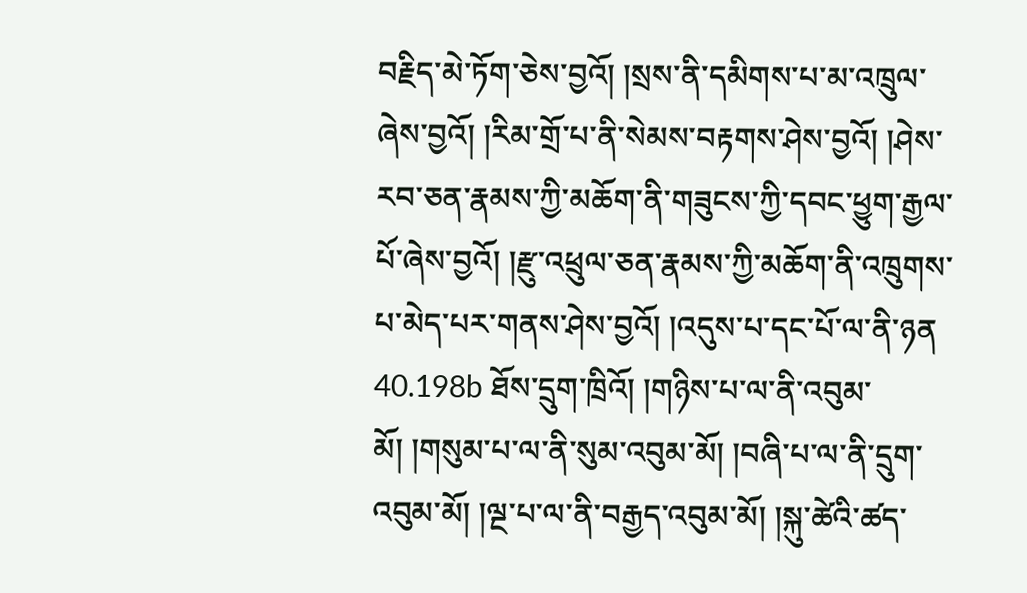བརྗིད་མེ་ཏོག་ཅེས་བྱའོ། །སྲས་ནི་དམིགས་པ་མ་འཁྲུལ་ཞེས་བྱའོ། །རིམ་གྲོ་པ་ནི་སེམས་བརྟགས་ཤེས་བྱའོ། །ཤེས་རབ་ཅན་རྣམས་ཀྱི་མཆོག་ནི་གཟུངས་ཀྱི་དབང་ཕྱུག་རྒྱལ་པོ་ཞེས་བྱའོ། །རྫུ་འཕྲུལ་ཅན་རྣམས་ཀྱི་མཆོག་ནི་འཁྲུགས་པ་མེད་པར་གནས་ཤེས་བྱའོ། །འདུས་པ་དང་པོ་ལ་ནི་ཉན 40.198b ཐོས་དྲུག་ཁྲིའོ། །གཉིས་པ་ལ་ནི་འབུམ་མོ། །གསུམ་པ་ལ་ནི་སུམ་འབུམ་མོ། །བཞི་པ་ལ་ནི་དྲུག་འབུམ་མོ། །ལྔ་པ་ལ་ནི་བརྒྱད་འབུམ་མོ། །སྐུ་ཚེའི་ཚད་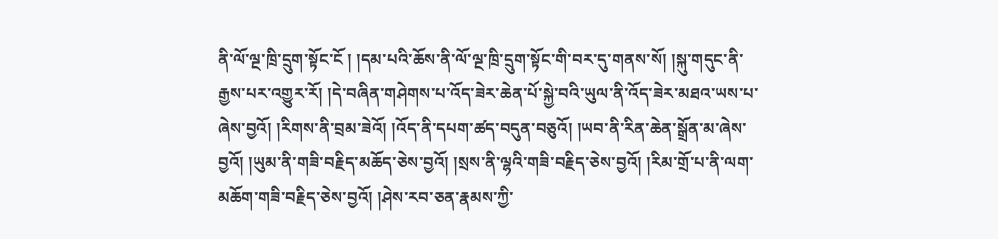ནི་ལོ་ལྔ་ཁྲི་དྲུག་སྟོང་ངོ ། །དམ་པའི་ཆོས་ནི་ལོ་ལྔ་ཁྲི་དྲུག་སྟོང་གི་བར་དུ་གནས་སོ། །སྐུ་གདུང་ནི་རྒྱས་པར་འགྱུར་རོ། །དེ་བཞིན་གཤེགས་པ་འོད་ཟེར་ཆེན་པོ་སྐྱེ་བའི་ཡུལ་ནི་འོད་ཟེར་མཐའ་ཡས་པ་ཞེས་བྱའོ། །རིགས་ནི་བྲམ་ཟེའོ། །འོད་ནི་དཔག་ཚད་བདུན་བཅུའོ། །ཡབ་ནི་རིན་ཆེན་སྒྲོན་མ་ཞེས་བྱའོ། །ཡུམ་ནི་གཟི་བརྗིད་མཆོད་ཅེས་བྱའོ། །སྲས་ནི་ལྷའི་གཟི་བརྗིད་ཅེས་བྱའོ། །རིམ་གྲོ་པ་ནི་ལག་མཆོག་གཟི་བརྗིད་ཅེས་བྱའོ། །ཤེས་རབ་ཅན་རྣམས་ཀྱི་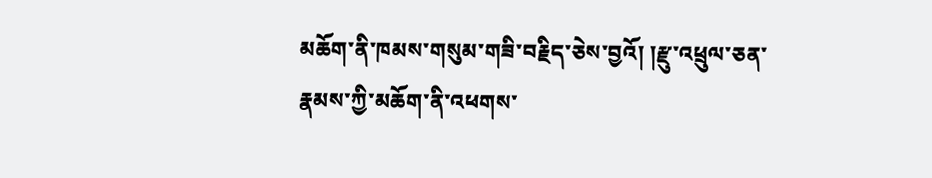མཆོག་ནི་ཁམས་གསུམ་གཟི་བརྗིད་ཅེས་བྱའོ། །རྫུ་འཕྲུལ་ཅན་རྣམས་ཀྱི་མཆོག་ནི་འཕགས་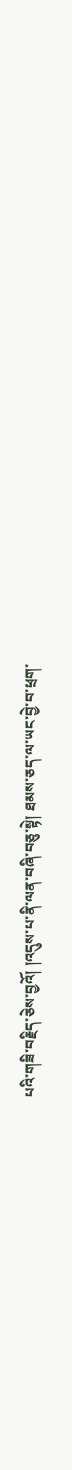པའི་གཟི་བརྗིད་ཅེས་བྱའོ། །འདུས་པ་ནི་ལན་བཞི་བཅུ་སྟེ། ཐམས་ཅད་ལ་ཡང་བྱེ་བ་ཕྲག་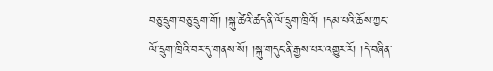བཅུ་དྲུག་བཅུ་དྲུག་གོ། །སྐུ་ཚེའི་ཚད་ནི་ལོ་དྲུག་ཁྲིའོ། །དམ་པའི་ཆོས་ཀྱང་ལོ་དྲུག་ཁྲིའི་བར་དུ་གནས་སོ། །སྐུ་གདུང་ནི་རྒྱས་པར་འགྱུར་རོ། །དེ་བཞིན་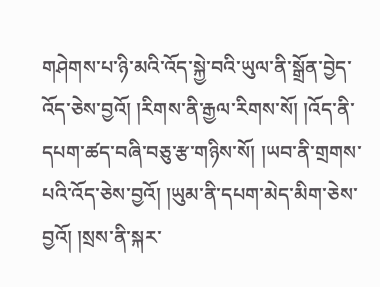གཤེགས་པ་ཉི་མའི་འོད་སྐྱེ་བའི་ཡུལ་ནི་སྒྲོན་བྱེད་འོད་ཅེས་བྱའོ། །རིགས་ནི་རྒྱལ་རིགས་སོ། །འོད་ནི་དཔག་ཚད་བཞི་བཅུ་རྩ་གཉིས་སོ། །ཡབ་ནི་གྲགས་པའི་འོད་ཅེས་བྱའོ། །ཡུམ་ནི་དཔག་མེད་མིག་ཅེས་བྱའོ། །སྲས་ནི་སྐར་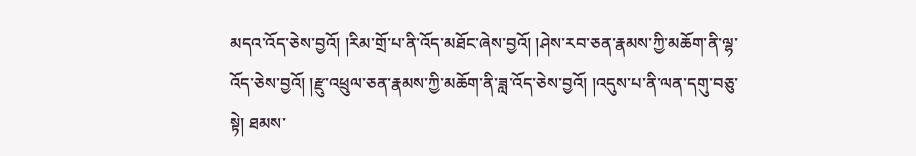མདའ་འོད་ཅེས་བྱའོ། །རིམ་གྲོ་པ་ནི་འོད་མཐོང་ཞེས་བྱའོ། །ཤེས་རབ་ཅན་རྣམས་ཀྱི་མཆོག་ནི་ལྷ་འོད་ཅེས་བྱའོ། །རྫུ་འཕྲུལ་ཅན་རྣམས་ཀྱི་མཆོག་ནི་ཟླ་འོད་ཅེས་བྱའོ། །འདུས་པ་ནི་ལན་དགུ་བཅུ་སྟེ། ཐམས་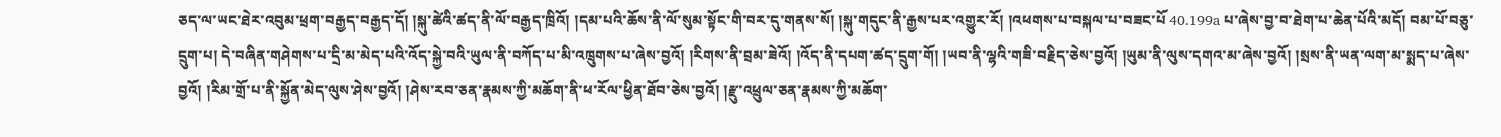ཅད་ལ་ཡང་ཐེར་འབུམ་ཕྲག་བརྒྱད་བརྒྱད་དོ། །སྐུ་ཚེའི་ཚད་ནི་ལོ་བརྒྱད་ཁྲིའོ། །དམ་པའི་ཆོས་ནི་ལོ་སུམ་སྟོང་གི་བར་དུ་གནས་སོ། །སྐུ་གདུང་ནི་རྒྱས་པར་འགྱུར་རོ། །འཕགས་པ་བསྐལ་པ་བཟང་པོ 40.199a པ་ཞེས་བྱ་བ་ཐེག་པ་ཆེན་པོའི་མདོ། བམ་པོ་བཅུ་དྲུག་པ། དེ་བཞིན་གཤེགས་པ་དྲི་མ་མེད་པའི་འོད་སྐྱེ་བའི་ཡུལ་ནི་བཀོད་པ་མི་འཁྲུགས་པ་ཞེས་བྱའོ། །རིགས་ནི་བྲམ་ཟེའོ། །འོད་ནི་དཔག་ཚད་དྲུག་གོ། །ཡབ་ནི་ལྷའི་གཟི་བརྗིད་ཅེས་བྱའོ། །ཡུམ་ནི་ལུས་དགའ་མ་ཞེས་བྱའོ། །སྲས་ནི་ཡན་ལག་མ་སྨད་པ་ཞེས་བྱའོ། །རིམ་གྲོ་པ་ནི་སྐྱོན་མེད་ལུས་ཤེས་བྱའོ། །ཤེས་རབ་ཅན་རྣམས་ཀྱི་མཆོག་ནི་ཕ་རོལ་ཕྱིན་ཐོབ་ཅེས་བྱའོ། །རྫུ་འཕྲུལ་ཅན་རྣམས་ཀྱི་མཆོག་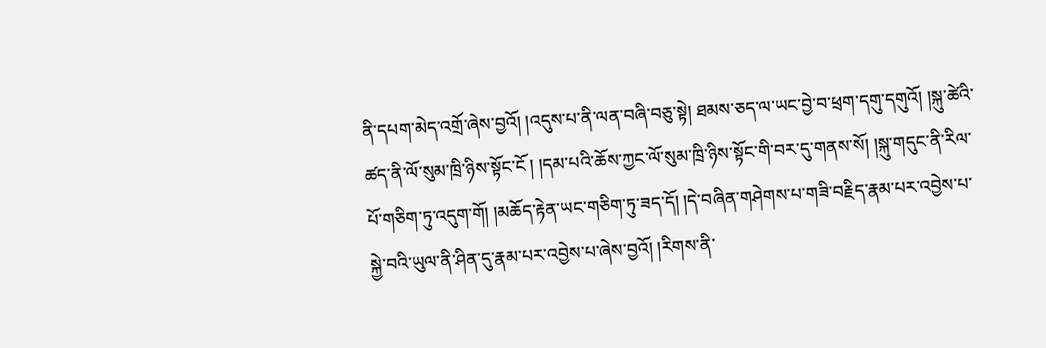ནི་དཔག་མེད་འགྲོ་ཞེས་བྱའོ། །འདུས་པ་ནི་ལན་བཞི་བཅུ་སྟེ། ཐམས་ཅད་ལ་ཡང་བྱེ་བ་ཕྲག་དགུ་དགུའོ། །སྐུ་ཚེའི་ཚད་ནི་ལོ་སུམ་ཁྲི་ཉིས་སྟོང་ངོ ། །དམ་པའི་ཆོས་ཀྱང་ལོ་སུམ་ཁྲི་ཉིས་སྟོང་གི་བར་དུ་གནས་སོ། །སྐུ་གདུང་ནི་རིལ་པོ་གཅིག་ཏུ་འདུག་གོ། །མཆོད་རྟེན་ཡང་གཅིག་ཏུ་ཟད་དོ། །དེ་བཞིན་གཤེགས་པ་གཟི་བརྗིད་རྣམ་པར་འབྱེས་པ་སྐྱེ་བའི་ཡུལ་ནི་ཤིན་དུ་རྣམ་པར་འབྱེས་པ་ཞེས་བྱའོ། །རིགས་ནི་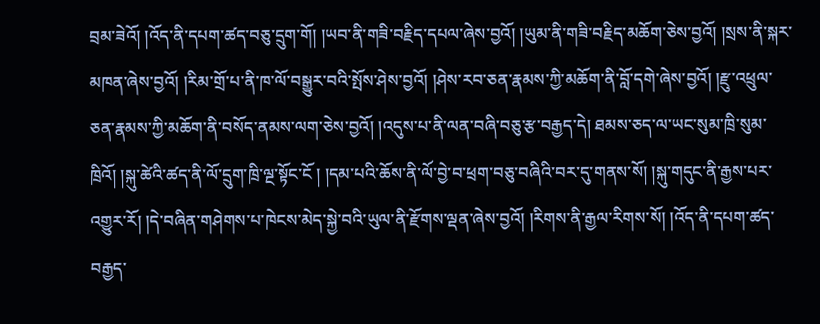བྲམ་ཟེའོ། །འོད་ནི་དཔག་ཚད་བཅུ་དྲུག་གོ། །ཡབ་ནི་གཟི་བརྗིད་དཔལ་ཞེས་བྱའོ། །ཡུམ་ནི་གཟི་བརྗིད་མཆོག་ཅེས་བྱའོ། །སྲས་ནི་སྐར་མཁན་ཞེས་བྱའོ། །རིམ་གྲོ་པ་ནི་ཁ་ལོ་བསྒྱུར་བའི་སྤོས་ཤེས་བྱའོ། །ཤེས་རབ་ཅན་རྣམས་ཀྱི་མཆོག་ནི་བློ་དགེ་ཞེས་བྱའོ། །རྫུ་འཕྲུལ་ཅན་རྣམས་ཀྱི་མཆོག་ནི་བསོད་ནམས་ལག་ཅེས་བྱའོ། །འདུས་པ་ནི་ལན་བཞི་བཅུ་རྩ་བརྒྱད་དེ། ཐམས་ཅད་ལ་ཡང་སུམ་ཁྲི་སུམ་ཁྲིའོ། །སྐུ་ཚེའི་ཚད་ནི་ལོ་དྲུག་ཁྲི་ལྔ་སྟོང་ངོ ། །དམ་པའི་ཆོས་ནི་ལོ་བྱེ་བ་ཕྲག་བཅུ་བཞིའི་བར་དུ་གནས་སོ། །སྐུ་གདུང་ནི་རྒྱས་པར་འགྱུར་རོ། །དེ་བཞིན་གཤེགས་པ་ཁེངས་མེད་སྐྱེ་བའི་ཡུལ་ནི་རྫོགས་ལྡན་ཞེས་བྱའོ། །རིགས་ནི་རྒྱལ་རིགས་སོ། །འོད་ནི་དཔག་ཚད་བརྒྱད་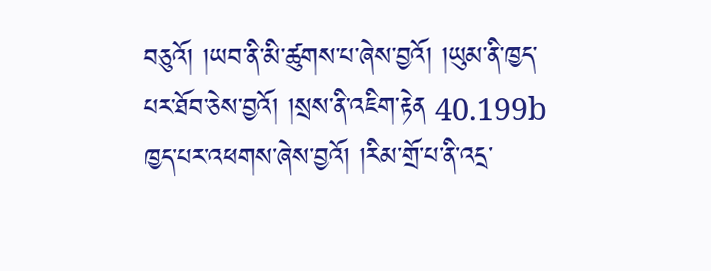བཅུའོ། །ཡབ་ནི་མི་ཚུགས་པ་ཞེས་བྱའོ། །ཡུམ་ནི་ཁྱད་པར་ཐོབ་ཅེས་བྱའོ། །སྲས་ནི་འཇིག་རྟེན 40.199b ཁྱད་པར་འཕགས་ཞེས་བྱའོ། །རིམ་གྲོ་པ་ནི་འདྲ་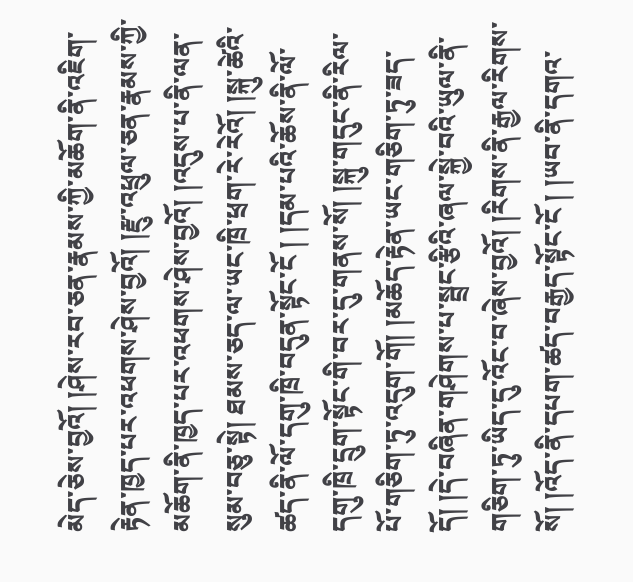མེད་ཅེས་བྱའོ། །ཤེས་རབ་ཅན་རྣམས་ཀྱི་མཆོག་ནི་འཇིག་རྟེན་ཁྱད་པར་འཕགས་ཤེས་བྱའོ། །རྫུ་འཕྲུལ་ཅན་རྣམས་ཀྱི་མཆོག་ནི་ཁྱད་པར་འཕགས་ཤེས་བྱའོ། །འདུས་པ་ནི་ལན་སུམ་བཅུ་སྟེ། ཐམས་ཅད་ལ་ཡང་ཁྲི་ཕྲག་རེ་རེའོ། །སྐུ་ཚེའི་ཚད་ནི་ལོ་དགུ་ཁྲི་བདུན་སྟོང་ངོ ། །དམ་པའི་ཆོས་ནི་ལོ་དགུ་ཁྲི་དྲུག་སྟོང་གི་བར་དུ་གནས་སོ། །སྐུ་གདུང་ནི་རིལ་པོ་གཅིག་ཏུ་འདུག་གོ། །མཆོད་རྟེན་ཡང་གཅིག་ཏུ་ཟད་དོ། །དེ་བཞིན་གཤེགས་པ་སྦྲང་རྩིའི་ཞལ་སྐྱེ་བའི་ཡུལ་ནི་གཅིག་ཏུ་ཡིད་དུ་འོང་བ་ཞེས་བྱའོ། །རིགས་ནི་རྒྱལ་རིགས་སོ། །འོད་ནི་དཔག་ཚད་བརྒྱད་སྟོང་ངོ ། །ཡབ་ནི་དགའ་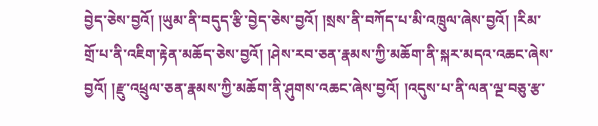བྱེད་ཅེས་བྱའོ། །ཡུམ་ནི་བདུད་རྩི་བྱེད་ཅེས་བྱའོ། །སྲས་ནི་བཀོད་པ་མི་འཁྲུལ་ཞེས་བྱའོ། །རིམ་གྲོ་པ་ནི་འཇིག་རྟེན་མཆོད་ཅེས་བྱའོ། །ཤེས་རབ་ཅན་རྣམས་ཀྱི་མཆོག་ནི་སྐར་མདའ་འཆང་ཞེས་བྱའོ། །རྫུ་འཕྲུལ་ཅན་རྣམས་ཀྱི་མཆོག་ནི་ཤུགས་འཆང་ཞེས་བྱའོ། །འདུས་པ་ནི་ལན་ལྔ་བཅུ་རྩ་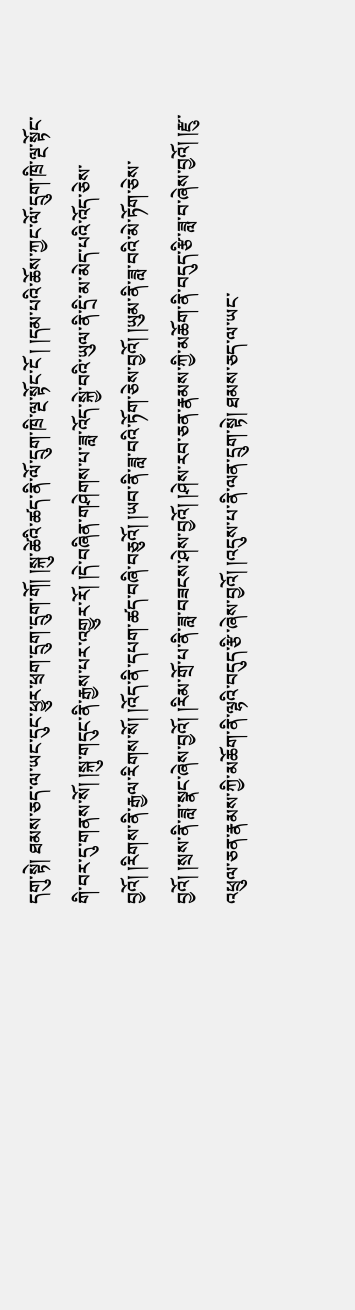དགུ་སྟེ། ཐམས་ཅད་ལ་ཡང་དུང་ཕྱུར་ཕྲག་དྲུག་དྲུག་གོ། །སྐུ་ཚེའི་ཚད་ནི་ལོ་དྲུག་ཁྲི་ལྔ་སྟོང་ངོ ། །དམ་པའི་ཆོས་ཀྱང་ལོ་དྲུག་ཁྲི་ལྔ་སྟོང་གི་བར་དུ་གནས་སོ། །སྐུ་གདུང་ནི་རྒྱས་པར་འགྱུར་རོ། །དེ་བཞིན་གཤེགས་པ་ཟླ་འོད་སྐྱེ་བའི་ཡུལ་ནི་དྲི་མ་མེད་པའི་འོད་ཅེས་བྱའོ། །རིགས་ནི་རྒྱལ་རིགས་སོ། །འོད་ནི་དཔག་ཚད་བཞི་བཅུའོ། །ཡབ་ནི་ཟླ་བའི་ཏོག་ཅེས་བྱའོ། །ཡུམ་ནི་ཟླ་བའི་མེ་ཏོག་ཅེས་བྱའོ། །སྲས་ནི་ཟླ་སྣང་ཞེས་བྱའོ། །རིམ་གྲོ་པ་ནི་ཟླ་བཟངས་ཤེས་བྱའོ། །ཤེས་རབ་ཅན་རྣམས་ཀྱི་མཆོག་ནི་བདུད་རྩི་ཟླ་བ་ཞེས་བྱའོ། །རྫུ་འཕྲུལ་ཅན་རྣམས་ཀྱི་མཆོག་ནི་ལྷའི་བདུད་རྩི་ཞེས་བྱའོ། །འདུས་པ་ནི་ལན་དྲུག་སྟེ། ཐམས་ཅད་ལ་ཡང་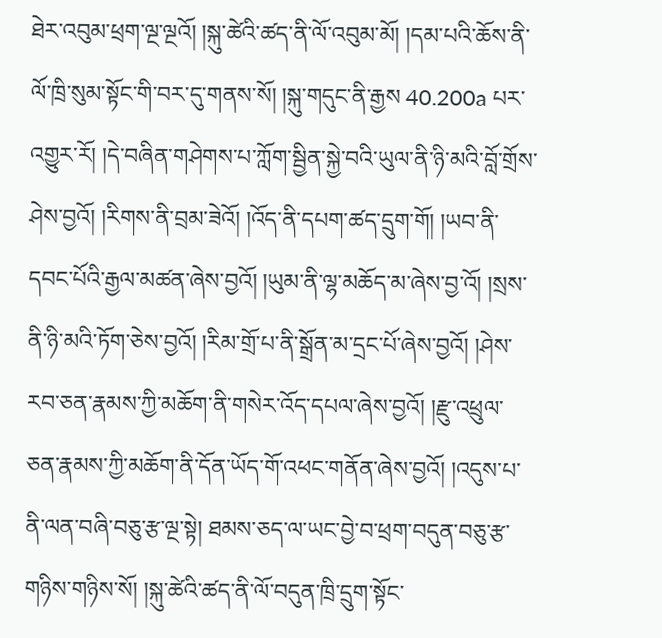ཐེར་འབུམ་ཕྲག་ལྔ་ལྔའོ། །སྐུ་ཚེའི་ཚད་ནི་ལོ་འབུམ་མོ། །དམ་པའི་ཆོས་ནི་ལོ་ཁྲི་སུམ་སྟོང་གི་བར་དུ་གནས་སོ། །སྐུ་གདུང་ནི་རྒྱས 40.200a པར་འགྱུར་རོ། །དེ་བཞིན་གཤེགས་པ་ཀློག་སྦྱིན་སྐྱེ་བའི་ཡུལ་ནི་ཉི་མའི་བློ་གྲོས་ཤེས་བྱའོ། །རིགས་ནི་བྲམ་ཟེའོ། །འོད་ནི་དཔག་ཚད་དྲུག་གོ། །ཡབ་ནི་དབང་པོའི་རྒྱལ་མཚན་ཞེས་བྱའོ། །ཡུམ་ནི་ལྷ་མཆོད་མ་ཞེས་བྱ་འོ། །སྲས་ནི་ཉི་མའི་ཏོག་ཅེས་བྱའོ། །རིམ་གྲོ་པ་ནི་སྒྲོན་མ་དྲང་པོ་ཞེས་བྱའོ། །ཤེས་རབ་ཅན་རྣམས་ཀྱི་མཆོག་ནི་གསེར་འོད་དཔལ་ཞེས་བྱའོ། །རྫུ་འཕྲུལ་ཅན་རྣམས་ཀྱི་མཆོག་ནི་དོན་ཡོད་གོ་འཕང་གནོན་ཞེས་བྱའོ། །འདུས་པ་ནི་ལན་བཞི་བཅུ་རྩ་ལྔ་སྟེ། ཐམས་ཅད་ལ་ཡང་བྱེ་བ་ཕྲག་བདུན་བཅུ་རྩ་གཉིས་གཉིས་སོ། །སྐུ་ཚེའི་ཚད་ནི་ལོ་བདུན་ཁྲི་དྲུག་སྟོང་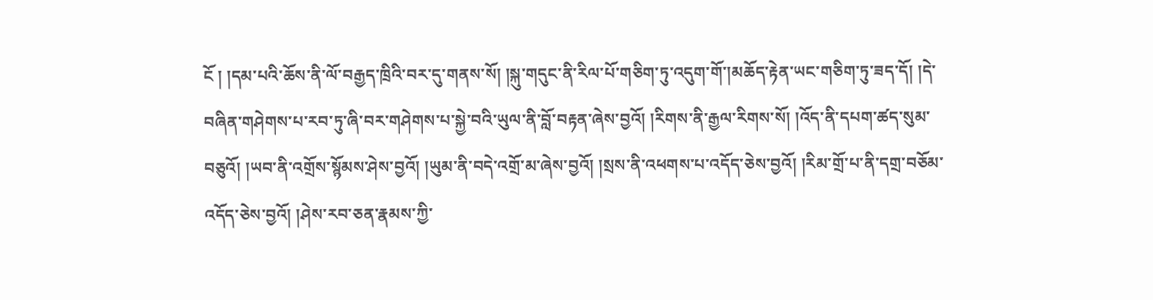ངོ ། །དམ་པའི་ཆོས་ནི་ལོ་བརྒྱད་ཁྲིའི་བར་དུ་གནས་སོ། །སྐུ་གདུང་ནི་རིལ་པོ་གཅིག་ཏུ་འདུག་གོ་།མཆོད་རྟེན་ཡང་གཅིག་ཏུ་ཟད་དོ། །དེ་བཞིན་གཤེགས་པ་རབ་ཏུ་ཞི་བར་གཤེགས་པ་སྐྱེ་བའི་ཡུལ་ནི་བློ་བརྟན་ཞེས་བྱའོ། །རིགས་ནི་རྒྱལ་རིགས་སོ། །འོད་ནི་དཔག་ཚད་སུམ་བཅུའོ། །ཡབ་ནི་འགྲོས་སྙོམས་ཤེས་བྱའོ། །ཡུམ་ནི་བདེ་འགྲོ་མ་ཞེས་བྱའོ། །སྲས་ནི་འཕགས་པ་འདོད་ཅེས་བྱའོ། །རིམ་གྲོ་པ་ནི་དགྲ་བཅོམ་འདོད་ཅེས་བྱའོ། །ཤེས་རབ་ཅན་རྣམས་ཀྱི་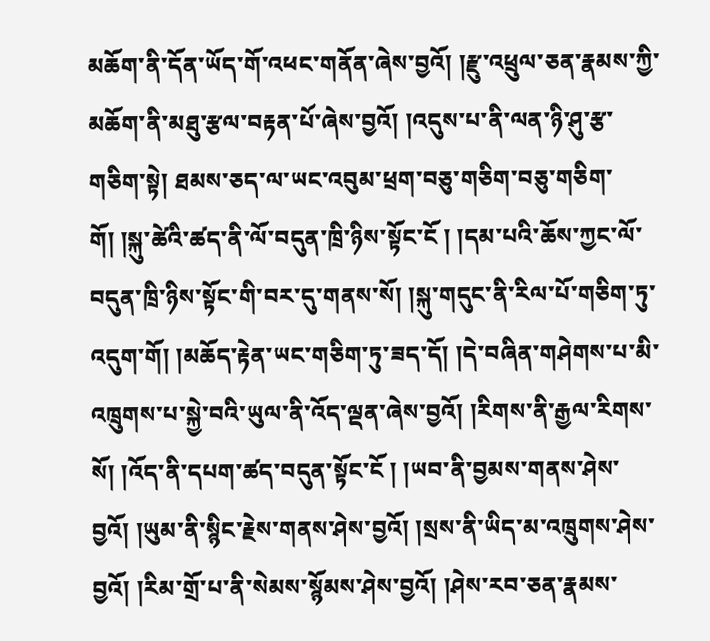མཆོག་ནི་དོན་ཡོད་གོ་འཕང་གནོན་ཞེས་བྱའོ། །རྫུ་འཕྲུལ་ཅན་རྣམས་ཀྱི་མཆོག་ནི་མཐུ་རྩལ་བརྟན་པོ་ཞེས་བྱའོ། །འདུས་པ་ནི་ལན་ཉི་ཤུ་རྩ་གཅིག་སྟེ། ཐམས་ཅད་ལ་ཡང་འབུམ་ཕྲག་བཅུ་གཅིག་བཅུ་གཅིག་གོ། །སྐུ་ཚེའི་ཚད་ནི་ལོ་བདུན་ཁྲི་ཉིས་སྟོང་ངོ ། །དམ་པའི་ཆོས་ཀྱང་ལོ་བདུན་ཁྲི་ཉིས་སྟོང་གི་བར་དུ་གནས་སོ། །སྐུ་གདུང་ནི་རིལ་པོ་གཅིག་ཏུ་འདུག་གོ། །མཆོད་རྟེན་ཡང་གཅིག་ཏུ་ཟད་དོ། །དེ་བཞིན་གཤེགས་པ་མི་འཁྲུགས་པ་སྐྱེ་བའི་ཡུལ་ནི་འོད་ལྡན་ཞེས་བྱའོ། །རིགས་ནི་རྒྱལ་རིགས་སོ། །འོད་ནི་དཔག་ཚད་བདུན་སྟོང་ངོ ། །ཡབ་ནི་བྱམས་གནས་ཤེས་བྱའོ། །ཡུམ་ནི་སྙིང་རྗེས་གནས་ཤེས་བྱའོ། །སྲས་ནི་ཡིད་མ་འཁྲུགས་ཤེས་བྱའོ། །རིམ་གྲོ་པ་ནི་སེམས་སྙོམས་ཤེས་བྱའོ། །ཤེས་རབ་ཅན་རྣམས་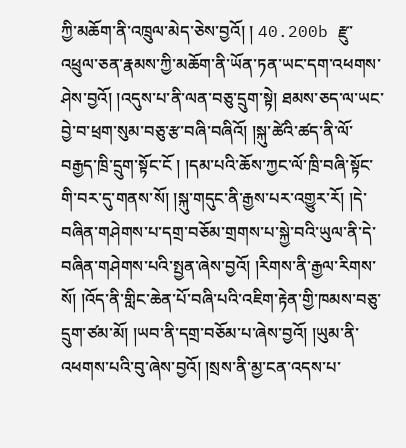ཀྱི་མཆོག་ནི་འཁྲུལ་མེད་ཅེས་བྱའོ། ། 40.200b རྫུ་འཕྲུལ་ཅན་རྣམས་ཀྱི་མཆོག་ནི་ཡོན་ཏན་ཡང་དག་འཕགས་ཤེས་བྱའོ། །འདུས་པ་ནི་ལན་བཅུ་དྲུག་སྟེ། ཐམས་ཅད་ལ་ཡང་བྱེ་བ་ཕྲག་སུམ་བཅུ་རྩ་བཞི་བཞིའོ། །སྐུ་ཚེའི་ཚད་ནི་ལོ་བརྒྱད་ཁྲི་དྲུག་སྟོང་ངོ ། །དམ་པའི་ཆོས་ཀྱང་ལོ་ཁྲི་བཞི་སྟོང་གི་བར་དུ་གནས་སོ། །སྐུ་གདུང་ནི་རྒྱས་པར་འགྱུར་རོ། །དེ་བཞིན་གཤེགས་པ་དགྲ་བཅོམ་གྲགས་པ་སྐྱེ་བའི་ཡུལ་ནི་དེ་བཞིན་གཤེགས་པའི་སྤྱན་ཞེས་བྱའོ། །རིགས་ནི་རྒྱལ་རིགས་སོ། །འོད་ནི་གླིང་ཆེན་པོ་བཞི་པའི་འཇིག་རྟེན་གྱི་ཁམས་བཅུ་དྲུག་ཙམ་མོ། །ཡབ་ནི་དགྲ་བཅོམ་པ་ཞེས་བྱའོ། །ཡུམ་ནི་འཕགས་པའི་བུ་ཞེས་བྱའོ། །སྲས་ནི་མྱ་ངན་འདས་པ་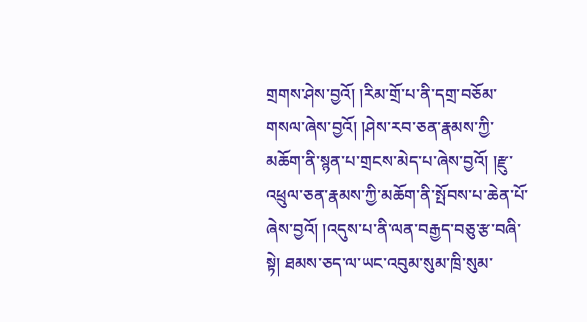གྲགས་ཤེས་བྱའོ། །རིམ་གྲོ་པ་ནི་དགྲ་བཅོམ་གསལ་ཞེས་བྱའོ། །ཤེས་རབ་ཅན་རྣམས་ཀྱི་མཆོག་ནི་སྙན་པ་གྲངས་མེད་པ་ཞེས་བྱའོ། །རྫུ་འཕྲུལ་ཅན་རྣམས་ཀྱི་མཆོག་ནི་སྤོབས་པ་ཆེན་པོ་ཞེས་བྱའོ། །འདུས་པ་ནི་ལན་བརྒྱད་བཅུ་རྩ་བཞི་སྟེ། ཐམས་ཅད་ལ་ཡང་འབུམ་སུམ་ཁྲི་སུམ་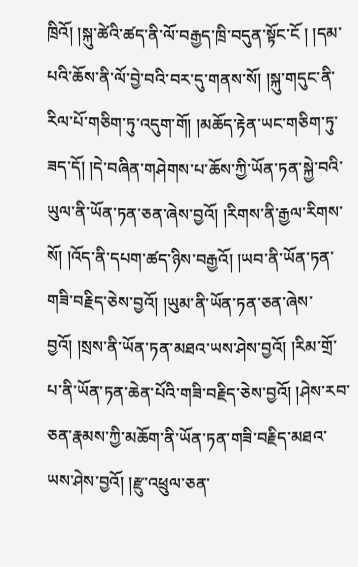ཁྲིའོ། །སྐུ་ཚེའི་ཚད་ནི་ལོ་བརྒྱད་ཁྲི་བདུན་སྟོང་ངོ ། །དམ་པའི་ཆོས་ནི་ལོ་བྱེ་བའི་བར་དུ་གནས་སོ། །སྐུ་གདུང་ནི་རིལ་པོ་གཅིག་ཏུ་འདུག་གོ། །མཆོད་རྟེན་ཡང་གཅིག་ཏུ་ཟད་དོ། །དེ་བཞིན་གཤེགས་པ་ཆོས་ཀྱི་ཡོན་ཏན་སྐྱེ་བའི་ཡུལ་ནི་ཡོན་ཏན་ཅན་ཞེས་བྱའོ། །རིགས་ནི་རྒྱལ་རིགས་སོ། །འོད་ནི་དཔག་ཚད་ཉིས་བརྒྱའོ། །ཡབ་ནི་ཡོན་ཏན་གཟི་བརྗིད་ཅེས་བྱའོ། །ཡུམ་ནི་ཡོན་ཏན་ཅན་ཞེས་བྱའོ། །སྲས་ནི་ཡོན་ཏན་མཐའ་ཡས་ཤེས་བྱའོ། །རིམ་གྲོ་པ་ནི་ཡོན་ཏན་ཆེན་པོའི་གཟི་བརྗིད་ཅེས་བྱའོ། །ཤེས་རབ་ཅན་རྣམས་ཀྱི་མཆོག་ནི་ཡོན་ཏན་གཟི་བརྗིད་མཐའ་ཡས་ཤེས་བྱའོ། །རྫུ་འཕྲུལ་ཅན་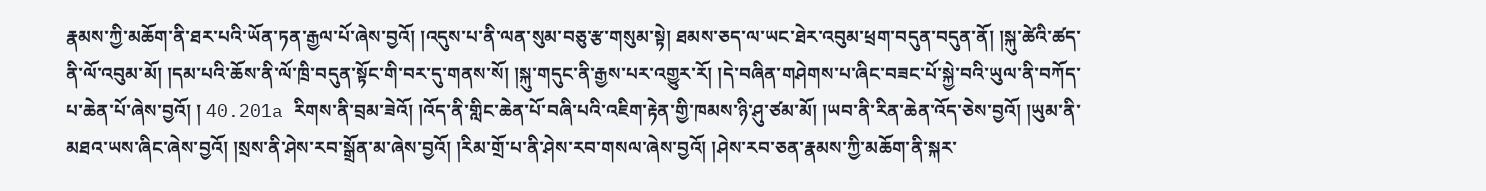རྣམས་ཀྱི་མཆོག་ནི་ཐར་པའི་ཡོན་ཏན་རྒྱལ་པོ་ཞེས་བྱའོ། །འདུས་པ་ནི་ལན་སུམ་བཅུ་རྩ་གསུམ་སྟེ། ཐམས་ཅད་ལ་ཡང་ཐེར་འབུམ་ཕྲག་བདུན་བདུན་ནོ། །སྐུ་ཚེའི་ཚད་ནི་ལོ་འབུམ་མོ། །དམ་པའི་ཆོས་ནི་ལོ་ཁྲི་བདུན་སྟོང་གི་བར་དུ་གནས་སོ། །སྐུ་གདུང་ནི་རྒྱས་པར་འགྱུར་རོ། །དེ་བཞིན་གཤེགས་པ་ཞིང་བཟང་པོ་སྐྱེ་བའི་ཡུལ་ནི་བཀོད་པ་ཆེན་པོ་ཞེས་བྱའོ། ། 40.201a རིགས་ནི་བྲམ་ཟེའོ། །འོད་ནི་གླིང་ཆེན་པོ་བཞི་པའི་འཇིག་རྟེན་གྱི་ཁམས་ཉི་ཤུ་ཙམ་མོ། །ཡབ་ནི་རིན་ཆེན་འོད་ཅེས་བྱའོ། །ཡུམ་ནི་མཐའ་ཡས་ཞིང་ཞེས་བྱའོ། །སྲས་ནི་ཤེས་རབ་སྒྲོན་མ་ཞེས་བྱའོ། །རིམ་གྲོ་པ་ནི་ཤེས་རབ་གསལ་ཞེས་བྱའོ། །ཤེས་རབ་ཅན་རྣམས་ཀྱི་མཆོག་ནི་སྐར་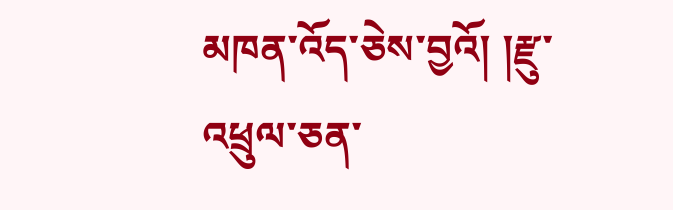མཁན་འོད་ཅེས་བྱའོ། །རྫུ་འཕྲུལ་ཅན་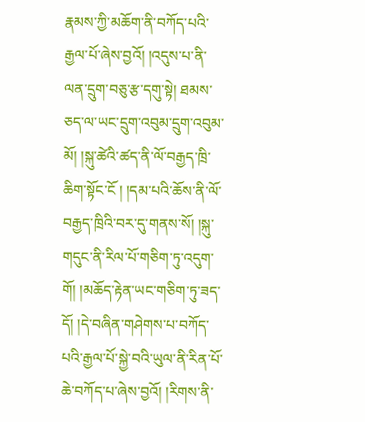རྣམས་ཀྱི་མཆོག་ནི་བཀོད་པའི་རྒྱལ་པོ་ཞེས་བྱའོ། །འདུས་པ་ནི་ལན་དྲུག་བཅུ་རྩ་དགུ་སྟེ། ཐམས་ཅད་ལ་ཡང་དྲུག་འབུམ་དྲུག་འབུམ་མོ། །སྐུ་ཚེའི་ཚད་ནི་ལོ་བརྒྱད་ཁྲི་ཆིག་སྟོང་ངོ ། །དམ་པའི་ཆོས་ནི་ལོ་བརྒྱད་ཁྲིའི་བར་དུ་གནས་སོ། །སྐུ་གདུང་ནི་རིལ་པོ་གཅིག་ཏུ་འདུག་གོ། །མཆོད་རྟེན་ཡང་གཅིག་ཏུ་ཟད་དོ། །དེ་བཞིན་གཤེགས་པ་བཀོད་པའི་རྒྱལ་པོ་སྐྱེ་བའི་ཡུལ་ནི་རིན་པོ་ཆེ་བཀོད་པ་ཞེས་བྱའོ། །རིགས་ནི་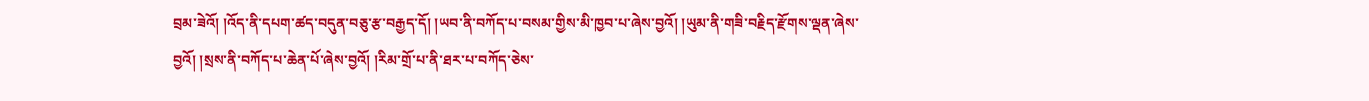བྲམ་ཟེའོ། །འོད་ནི་དཔག་ཚད་བདུན་བཅུ་རྩ་བརྒྱད་དོ། །ཡབ་ནི་བཀོད་པ་བསམ་གྱིས་མི་ཁྱབ་པ་ཞེས་བྱའོ། །ཡུམ་ནི་གཟི་བརྗིད་རྫོགས་ལྡན་ཞེས་བྱའོ། །སྲས་ནི་བཀོད་པ་ཆེན་པོ་ཞེས་བྱའོ། །རིམ་གྲོ་པ་ནི་ཐར་པ་བཀོད་ཅེས་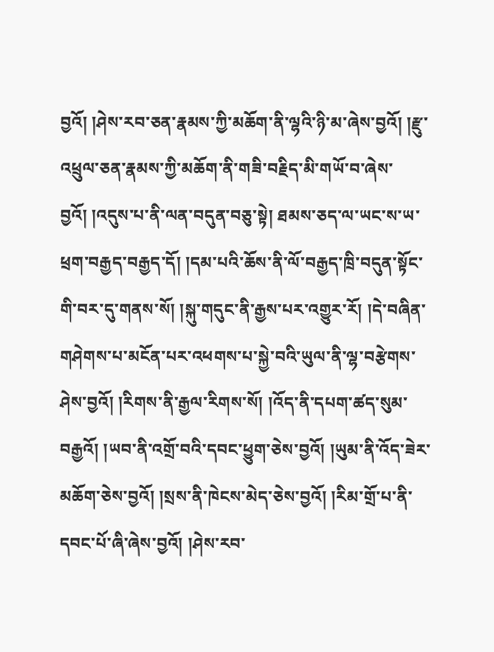བྱའོ། །ཤེས་རབ་ཅན་རྣམས་ཀྱི་མཆོག་ནི་ལྷའི་ཉི་མ་ཞེས་བྱའོ། །རྫུ་འཕྲུལ་ཅན་རྣམས་ཀྱི་མཆོག་ནི་གཟི་བརྗིད་མི་གཡོ་བ་ཞེས་བྱའོ། །འདུས་པ་ནི་ལན་བདུན་བཅུ་སྟེ། ཐམས་ཅད་ལ་ཡང་ས་ཡ་ཕྲག་བརྒྱད་བརྒྱད་དོ། །དམ་པའི་ཆོས་ནི་ལོ་བརྒྱད་ཁྲི་བདུན་སྟོང་གི་བར་དུ་གནས་སོ། །སྐུ་གདུང་ནི་རྒྱས་པར་འགྱུར་རོ། །དེ་བཞིན་གཤེགས་པ་མངོན་པར་འཕགས་པ་སྐྱེ་བའི་ཡུལ་ནི་ལྷ་བརྩེགས་ཤེས་བྱའོ། །རིགས་ནི་རྒྱལ་རིགས་སོ། །འོད་ནི་དཔག་ཚད་སུམ་བརྒྱའོ། །ཡབ་ནི་འགྲོ་བའི་དབང་ཕྱུག་ཅེས་བྱའོ། །ཡུམ་ནི་འོད་ཟེར་མཆོག་ཅེས་བྱའོ། །སྲས་ནི་ཁེངས་མེད་ཅེས་བྱའོ། །རིམ་གྲོ་པ་ནི་དབང་པོ་ཞི་ཞེས་བྱའོ། །ཤེས་རབ་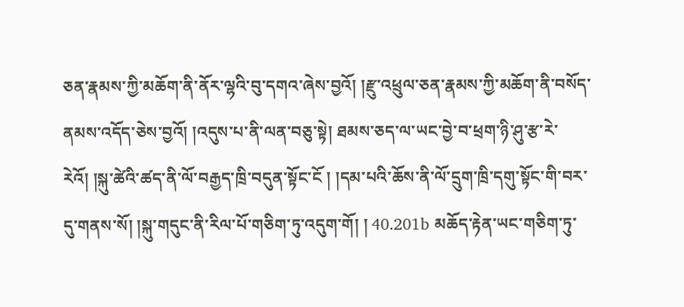ཅན་རྣམས་ཀྱི་མཆོག་ནི་ནོར་ལྷའི་བུ་དགའ་ཞེས་བྱའོ། །རྫུ་འཕྲུལ་ཅན་རྣམས་ཀྱི་མཆོག་ནི་བསོད་ནམས་འདོད་ཅེས་བྱའོ། །འདུས་པ་ནི་ལན་བཅུ་སྟེ། ཐམས་ཅད་ལ་ཡང་བྱེ་བ་ཕྲག་ཉི་ཤུ་རྩ་རེ་རེའོ། །སྐུ་ཚེའི་ཚད་ནི་ལོ་བརྒྱད་ཁྲི་བདུན་སྟོང་ངོ ། །དམ་པའི་ཆོས་ནི་ལོ་དྲུག་ཁྲི་དགུ་སྟོང་གི་བར་དུ་གནས་སོ། །སྐུ་གདུང་ནི་རིལ་པོ་གཅིག་ཏུ་འདུག་གོ། ། 40.201b མཆོད་རྟེན་ཡང་གཅིག་ཏུ་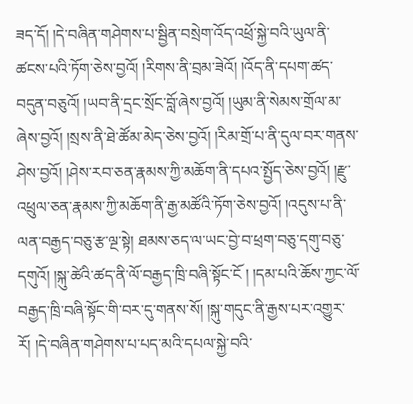ཟད་དོ། །དེ་བཞིན་གཤེགས་པ་སྦྱིན་བསྲེག་འོད་འཕྲོ་སྐྱེ་བའི་ཡུལ་ནི་ཚངས་པའི་ཏོག་ཅེས་བྱའོ། །རིགས་ནི་བྲམ་ཟེའོ། །འོད་ནི་དཔག་ཚད་བདུན་བཅུའོ། །ཡབ་ནི་དྲང་སྲོང་བློ་ཞེས་བྱའོ། །ཡུམ་ནི་སེམས་གྲོལ་མ་ཞེས་བྱའོ། །སྲས་ནི་ཐེ་ཚོམ་མེད་ཅེས་བྱའོ། །རིམ་གྲོ་པ་ནི་དུལ་བར་གནས་ཤེས་བྱའོ། །ཤེས་རབ་ཅན་རྣམས་ཀྱི་མཆོག་ནི་དཔའ་སྤྱོད་ཅེས་བྱའོ། །རྫུ་འཕྲུལ་ཅན་རྣམས་ཀྱི་མཆོག་ནི་རྒྱ་མཚོའི་ཏོག་ཅེས་བྱའོ། །འདུས་པ་ནི་ལན་བརྒྱད་བཅུ་རྩ་ལྔ་སྟེ། ཐམས་ཅད་ལ་ཡང་བྱེ་བ་ཕྲག་བཅུ་དགུ་བཅུ་དགུའོ། །སྐུ་ཚེའི་ཚད་ནི་ལོ་བརྒྱད་ཁྲི་བཞི་སྟོང་ངོ ། །དམ་པའི་ཆོས་ཀྱང་ལོ་བརྒྱད་ཁྲི་བཞི་སྟོང་གི་བར་དུ་གནས་སོ། །སྐུ་གདུང་ནི་རྒྱས་པར་འགྱུར་རོ། །དེ་བཞིན་གཤེགས་པ་པད་མའི་དཔལ་སྐྱེ་བའི་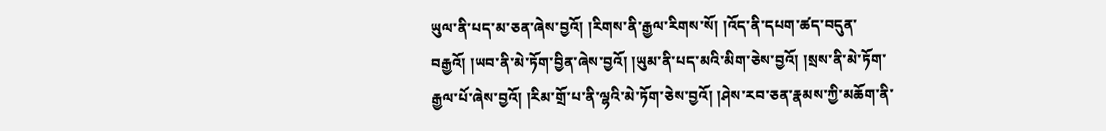ཡུལ་ནི་པད་མ་ཅན་ཞེས་བྱའོ། །རིགས་ནི་རྒྱལ་རིགས་སོ། །འོད་ནི་དཔག་ཚད་བདུན་བརྒྱའོ། །ཡབ་ནི་མེ་ཏོག་བྱིན་ཞེས་བྱའོ། །ཡུམ་ནི་པད་མའི་མིག་ཅེས་བྱའོ། །སྲས་ནི་མེ་ཏོག་རྒྱལ་པོ་ཞེས་བྱའོ། །རིམ་གྲོ་པ་ནི་ལྷའི་མེ་ཏོག་ཅེས་བྱའོ། །ཤེས་རབ་ཅན་རྣམས་ཀྱི་མཆོག་ནི་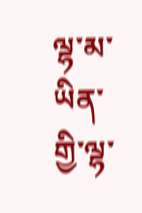ལྷ་མ་ཡིན་གྱི་ལྷ་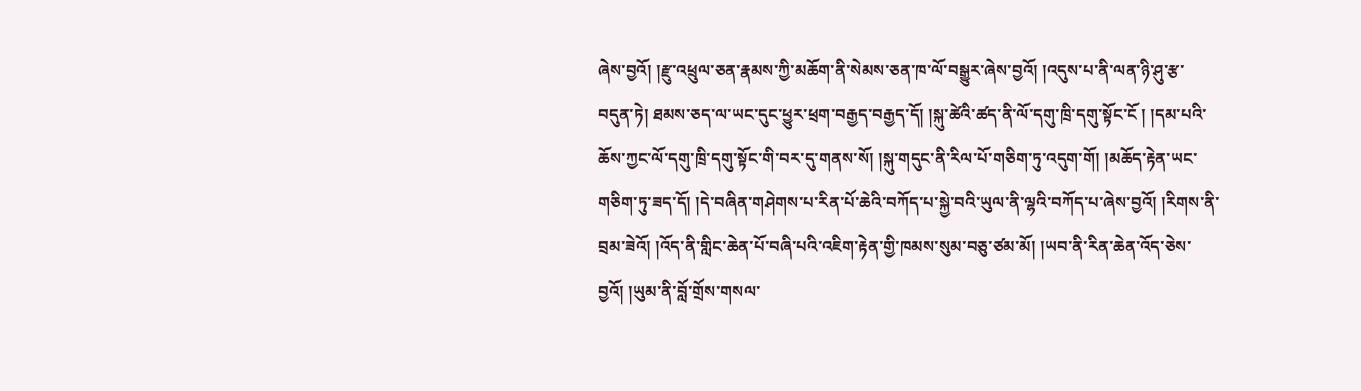ཞེས་བྱའོ། །རྫུ་འཕྲུལ་ཅན་རྣམས་ཀྱི་མཆོག་ནི་སེམས་ཅན་ཁ་ལོ་བསྒྱུར་ཞེས་བྱའོ། །འདུས་པ་ནི་ལན་ཉི་ཤུ་རྩ་བདུན་ཏེ། ཐམས་ཅད་ལ་ཡང་དུང་ཕྱུར་ཕྲག་བརྒྱད་བརྒྱད་དོ། །སྐུ་ཚེའི་ཚད་ནི་ལོ་དགུ་ཁྲི་དགུ་སྟོང་ངོ ། །དམ་པའི་ཆོས་ཀྱང་ལོ་དགུ་ཁྲི་དགུ་སྟོང་གི་བར་དུ་གནས་སོ། །སྐུ་གདུང་ནི་རིལ་པོ་གཅིག་ཏུ་འདུག་གོ། །མཆོད་རྟེན་ཡང་གཅིག་ཏུ་ཟད་དོ། །དེ་བཞིན་གཤེགས་པ་རིན་པོ་ཆེའི་བཀོད་པ་སྐྱེ་བའི་ཡུལ་ནི་ལྷའི་བཀོད་པ་ཞེས་བྱའོ། །རིགས་ནི་བྲམ་ཟེའོ། །འོད་ནི་གླིང་ཆེན་པོ་བཞི་པའི་འཇིག་རྟེན་གྱི་ཁམས་སུམ་བཅུ་ཙམ་མོ། །ཡབ་ནི་རིན་ཆེན་འོད་ཅེས་བྱའོ། །ཡུམ་ནི་བློ་གྲོས་གསལ་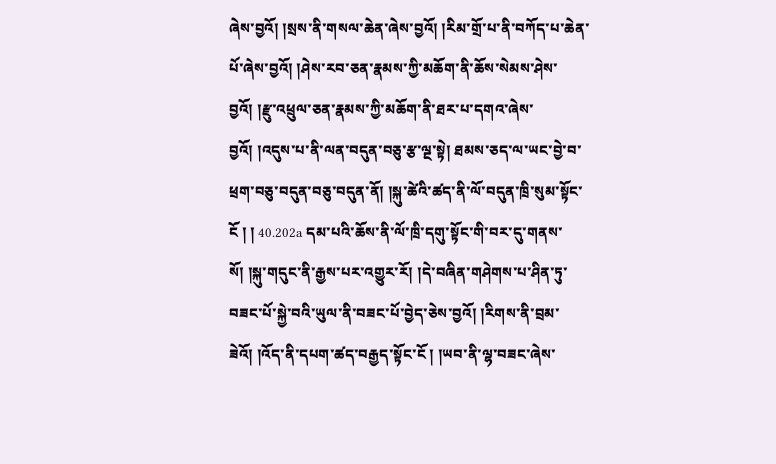ཞེས་བྱའོ། །སྲས་ནི་གསལ་ཆེན་ཞེས་བྱའོ། །རིམ་གྲོ་པ་ནི་བཀོད་པ་ཆེན་པོ་ཞེས་བྱའོ། །ཤེས་རབ་ཅན་རྣམས་ཀྱི་མཆོག་ནི་ཆོས་སེམས་ཤེས་བྱའོ། །རྫུ་འཕྲུལ་ཅན་རྣམས་ཀྱི་མཆོག་ནི་ཐར་པ་དགའ་ཞེས་བྱའོ། །འདུས་པ་ནི་ལན་བདུན་བཅུ་རྩ་ལྔ་སྟེ། ཐམས་ཅད་ལ་ཡང་བྱེ་བ་ཕྲག་བཅུ་བདུན་བཅུ་བདུན་ནོ། །སྐུ་ཚེའི་ཚད་ནི་ལོ་བདུན་ཁྲི་སུམ་སྟོང་ངོ ། ། 40.202a དམ་པའི་ཆོས་ནི་ལོ་ཁྲི་དགུ་སྟོང་གི་བར་དུ་གནས་སོ། །སྐུ་གདུང་ནི་རྒྱས་པར་འགྱུར་རོ། །དེ་བཞིན་གཤེགས་པ་ཤིན་ཏུ་བཟང་པོ་སྐྱེ་བའི་ཡུལ་ནི་བཟང་པོ་བྱེད་ཅེས་བྱའོ། །རིགས་ནི་བྲམ་ཟེའོ། །འོད་ནི་དཔག་ཚད་བརྒྱད་སྟོང་ངོ ། །ཡབ་ནི་ལྷ་བཟང་ཞེས་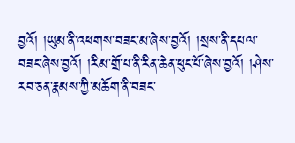བྱའོ། །ཡུམ་ནི་འཕགས་བཟང་མ་ཞེས་བྱའོ། །སྲས་ནི་དཔལ་བཟང་ཞེས་བྱའོ། །རིམ་གྲོ་པ་ནི་རིན་ཆེན་ཕུང་པོ་ཞེས་བྱའོ། །ཤེས་རབ་ཅན་རྣམས་ཀྱི་མཆོག་ནི་བཟང་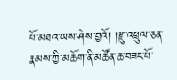པོ་མཐའ་ཡས་ཤེས་བྱའོ། །རྫུ་འཕྲུལ་ཅན་རྣམས་ཀྱི་མཆོག་ནི་མཚོན་ཆ་བཟང་པོ་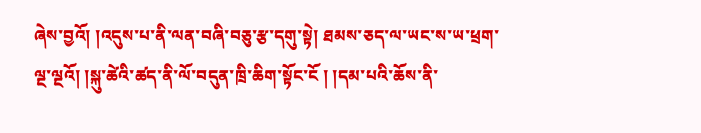ཞེས་བྱའོ། །འདུས་པ་ནི་ལན་བཞི་བཅུ་རྩ་དགུ་སྟེ། ཐམས་ཅད་ལ་ཡང་ས་ཡ་ཕྲག་ལྔ་ལྔའོ། །སྐུ་ཚེའི་ཚད་ནི་ལོ་བདུན་ཁྲི་ཆིག་སྟོང་ངོ ། །དམ་པའི་ཆོས་ནི་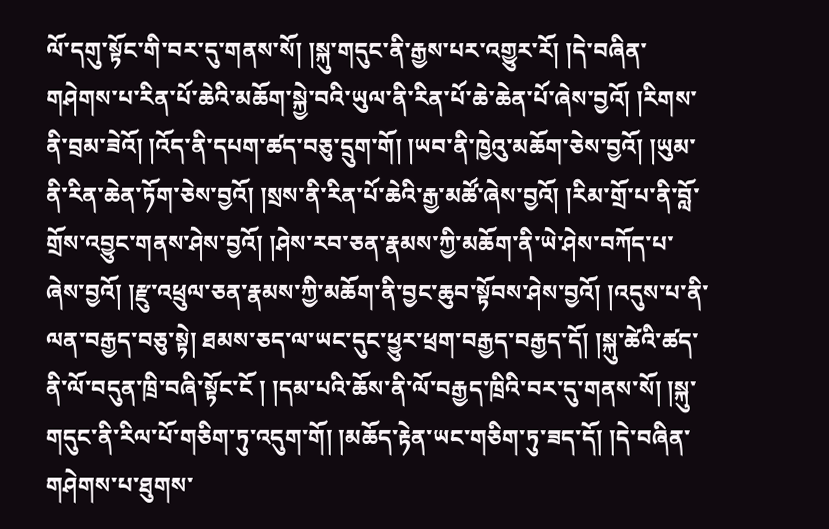ལོ་དགུ་སྟོང་གི་བར་དུ་གནས་སོ། །སྐུ་གདུང་ནི་རྒྱས་པར་འགྱུར་རོ། །དེ་བཞིན་གཤེགས་པ་རིན་པོ་ཆེའི་མཆོག་སྐྱེ་བའི་ཡུལ་ནི་རིན་པོ་ཆེ་ཆེན་པོ་ཞེས་བྱའོ། །རིགས་ནི་བྲམ་ཟེའོ། །འོད་ནི་དཔག་ཚད་བཅུ་དྲུག་གོ། །ཡབ་ནི་ཁྱེའུ་མཆོག་ཅེས་བྱའོ། །ཡུམ་ནི་རིན་ཆེན་ཏོག་ཅེས་བྱའོ། །སྲས་ནི་རིན་པོ་ཆེའི་རྒྱ་མཚོ་ཞེས་བྱའོ། །རིམ་གྲོ་པ་ནི་བློ་གྲོས་འབྱུང་གནས་ཤེས་བྱའོ། །ཤེས་རབ་ཅན་རྣམས་ཀྱི་མཆོག་ནི་ཡེ་ཤེས་བཀོད་པ་ཞེས་བྱའོ། །རྫུ་འཕྲུལ་ཅན་རྣམས་ཀྱི་མཆོག་ནི་བྱང་ཆུབ་སྟོབས་ཤེས་བྱའོ། །འདུས་པ་ནི་ལན་བརྒྱད་བཅུ་སྟེ། ཐམས་ཅད་ལ་ཡང་དུང་ཕྱུར་ཕྲག་བརྒྱད་བརྒྱད་དོ། །སྐུ་ཚེའི་ཚད་ནི་ལོ་བདུན་ཁྲི་བཞི་སྟོང་ངོ ། །དམ་པའི་ཆོས་ནི་ལོ་བརྒྱད་ཁྲིའི་བར་དུ་གནས་སོ། །སྐུ་གདུང་ནི་རིལ་པོ་གཅིག་ཏུ་འདུག་གོ། །མཆོད་རྟེན་ཡང་གཅིག་ཏུ་ཟད་དོ། །དེ་བཞིན་གཤེགས་པ་ཐུགས་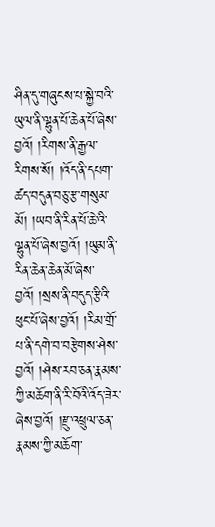ཤིན་དུ་གཞུངས་པ་སྐྱེ་བའི་ཡུལ་ནི་ལྷུན་པོ་ཆེན་པོ་ཞེས་བྱའོ། །རིགས་ནི་རྒྱལ་རིགས་སོ། །འོད་ནི་དཔག་ཚད་བདུན་བཅུ་རྩ་གསུམ་མོ། །ཡབ་ནི་རིན་པོ་ཆེ་འི་ལྷུན་པོ་ཞེས་བྱའོ། །ཡུམ་ནི་རིན་ཆེན་ཆེན་མོ་ཞེས་བྱའོ། །སྲས་ནི་བདུད་རྩིའི་ཕུང་པོ་ཞེས་བྱའོ། །རིམ་གྲོ་པ་ནི་དགེ་བ་བརྩེགས་ཤེས་བྱའོ། །ཤེས་རབ་ཅན་རྣམས་ཀྱི་མཆོག་ནི་རི་བོའི་འོད་ཟེར་ཞེས་བྱའོ། །རྫུ་འཕྲུལ་ཅན་རྣམས་ཀྱི་མཆོག་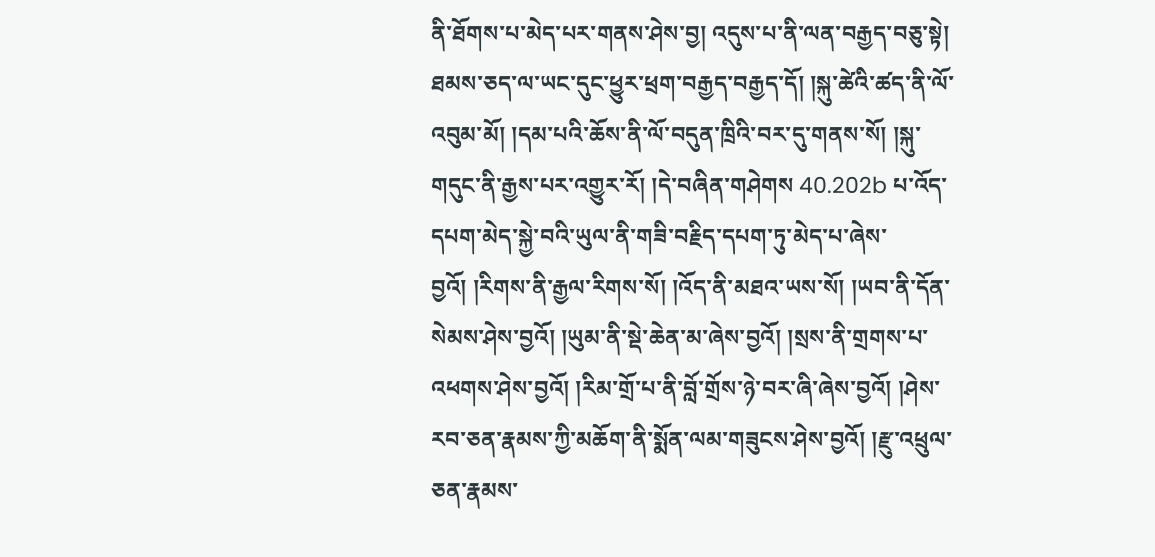ནི་ཐོགས་པ་མེད་པར་གནས་ཤེས་བྱ། འདུས་པ་ནི་ལན་བརྒྱད་བཅུ་སྟེ། ཐམས་ཅད་ལ་ཡང་དུང་ཕྱུར་ཕྲག་བརྒྱད་བརྒྱད་དོ། །སྐུ་ཚེའི་ཚད་ནི་ལོ་འབུམ་མོ། །དམ་པའི་ཆོས་ནི་ལོ་བདུན་ཁྲིའི་བར་དུ་གནས་སོ། །སྐུ་གདུང་ནི་རྒྱས་པར་འགྱུར་རོ། །དེ་བཞིན་གཤེགས 40.202b པ་འོད་དཔག་མེད་སྐྱེ་བའི་ཡུལ་ནི་གཟི་བརྗིད་དཔག་ཏུ་མེད་པ་ཞེས་བྱའོ། །རིགས་ནི་རྒྱལ་རིགས་སོ། །འོད་ནི་མཐའ་ཡས་སོ། །ཡབ་ནི་དོན་སེམས་ཤེས་བྱའོ། །ཡུམ་ནི་སྡེ་ཆེན་མ་ཞེས་བྱའོ། །སྲས་ནི་གྲགས་པ་འཕགས་ཤེས་བྱའོ། །རིམ་གྲོ་པ་ནི་བློ་གྲོས་ཉེ་བར་ཞི་ཞེས་བྱའོ། །ཤེས་རབ་ཅན་རྣམས་ཀྱི་མཆོག་ནི་སྨོན་ལམ་གཟུངས་ཤེས་བྱའོ། །རྫུ་འཕྲུལ་ཅན་རྣམས་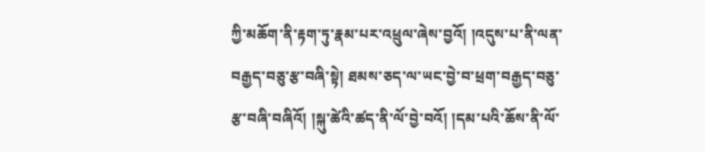ཀྱི་མཆོག་ནི་རྟག་ཏུ་རྣམ་པར་འཕྲུལ་ཞེས་བྱའོ། །འདུས་པ་ནི་ལན་བརྒྱད་བཅུ་རྩ་བཞི་སྟེ། ཐམས་ཅད་ལ་ཡང་བྱེ་བ་ཕྲག་བརྒྱད་བཅུ་རྩ་བཞི་བཞིའོ། །སྐུ་ཚེའི་ཚད་ནི་ལོ་བྱེ་བའོ། །དམ་པའི་ཆོས་ནི་ལོ་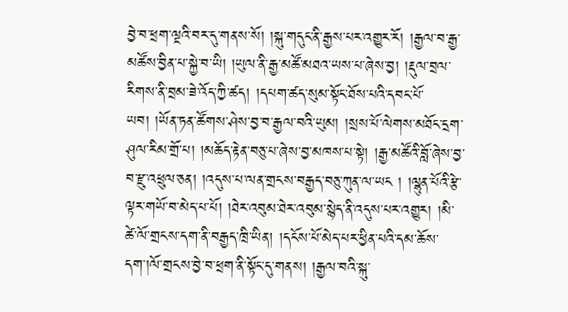བྱེ་བ་ཕྲག་ལྔའི་བར་དུ་གནས་སོ། །སྐུ་གདུང་ནི་རྒྱས་པར་འགྱུར་རོ། །རྒྱལ་བ་རྒྱ་མཚོས་བྱིན་པ་སྐྱེ་བ་ཡི། །ཡུལ་ནི་རྒྱ་མཚོ་མཐའ་ཡས་པ་ཞེས་བྱ། །རྡུལ་བྲལ་རིགས་ནི་བྲམ་ཟེ་འོད་ཀྱི་ཚད། །དཔག་ཚད་སུམ་སྟོང་ཐོས་པའི་དབང་པོ་ཡབ། །ཡོན་ཏན་ཚོགས་ཤེས་བྱ་བ་རྒྱལ་བའི་ཡུམ། །སྲས་པོ་ལེགས་མཐོང་དྲག་ཤུལ་རིམ་གྲོ་པ། །མཆོད་རྟེན་བཅུ་པ་ཞེས་བྱ་མཁས་པ་སྟེ། །རྒྱ་མཚོའི་བློ་ཞེས་བྱ་བ་རྫུ་འཕྲུལ་ཅན། །འདུས་པ་ལན་གྲངས་བརྒྱད་བཅུ་ཀུན་ལ་ཡང ། །ལྷུན་པོའི་རྩེ་ལྟར་གཡོ་བ་མེད་པ་པོ། །ཐེར་འབུམ་ཐེར་འབུམ་སྙེད་ནི་འདུས་པར་འགྱུར། །མི་ཚེ་ལོ་གྲངས་དག་ནི་བརྒྱད་ཁྲི་ཡིན། །དངོས་པོ་མེད་པར་ཕྱིན་པའི་དམ་ཆོས་དག་།ལོ་གྲངས་བྱེ་བ་ཕྲག་ནི་སྟོང་དུ་གནས། །རྒྱལ་བའི་སྐུ་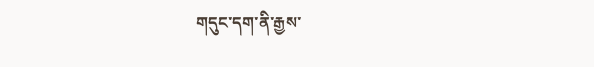གདུང་དག་ནི་རྒྱས་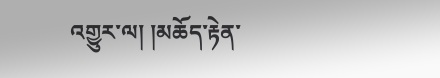འགྱུར་ལ། །མཆོད་རྟེན་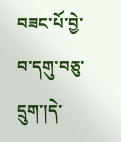བཟང་པོ་བྱེ་བ་དགུ་བཅུ་དྲུག་།དེ་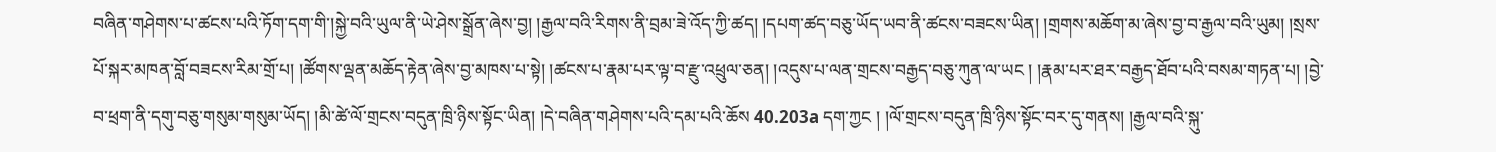བཞིན་གཤེགས་པ་ཚངས་པའི་ཏོག་དག་གི་།སྐྱེ་བའི་ཡུལ་ནི་ཡེ་ཤེས་སྒྲོན་ཞེས་བྱ། །རྒྱལ་བའི་རིགས་ནི་བྲམ་ཟེ་འོད་ཀྱི་ཚད། །དཔག་ཚད་བཅུ་ཡོད་ཡབ་ནི་ཚངས་བཟངས་ཡིན། །གྲགས་མཆོག་མ་ཞེས་བྱ་བ་རྒྱལ་བའི་ཡུམ། །སྲས་པོ་སྐར་མཁན་བློ་བཟངས་རིམ་གྲོ་པ། །ཚོགས་ལྡན་མཆོད་རྟེན་ཞེས་བྱ་མཁས་པ་སྟེ། །ཚངས་པ་རྣམ་པར་ལྟ་བ་རྫུ་འཕྲུལ་ཅན། །འདུས་པ་ལན་གྲངས་བརྒྱད་བཅུ་ཀུན་ལ་ཡང ། །རྣམ་པར་ཐར་བརྒྱད་ཐོབ་པའི་བསམ་གཏན་པ། །བྱེ་བ་ཕྲག་ནི་དགུ་བཅུ་གསུམ་གསུམ་ཡོད། །མི་ཚེ་ལོ་གྲངས་བདུན་ཁྲི་ཉིས་སྟོང་ཡིན། །དེ་བཞིན་གཤེགས་པའི་དམ་པའི་ཆོས 40.203a དག་ཀྱང ། །ལོ་གྲངས་བདུན་ཁྲི་ཉིས་སྟོང་བར་དུ་གནས། །རྒྱལ་བའི་སྐུ་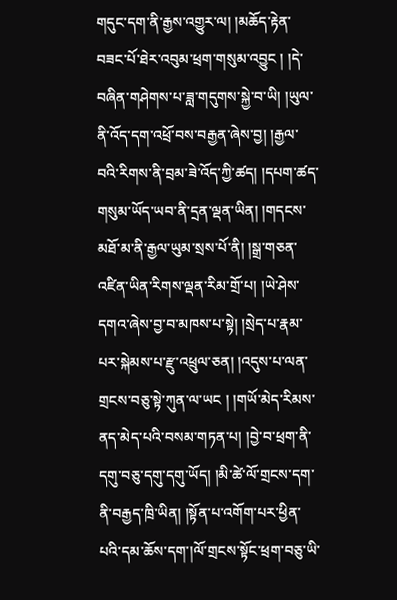གདུང་དག་ནི་རྒྱས་འགྱུར་ལ། །མཆོད་རྟེན་བཟང་པོ་ཐེར་འབུམ་ཕྲག་གསུམ་འབྱུང ། །དེ་བཞིན་གཤེགས་པ་ཟླ་གདུགས་སྐྱེ་བ་ཡི། །ཡུལ་ནི་འོད་དག་འཕྲོ་བས་བརྒྱན་ཞེས་བྱ། །རྒྱལ་བའི་རིགས་ནི་བྲམ་ཟེ་འོད་ཀྱི་ཚད། །དཔག་ཚད་གསུམ་ཡོད་ཡབ་ནི་དྲན་ལྡན་ཡིན། །གདངས་མཐོ་མ་ནི་རྒྱལ་ཡུམ་སྲས་པོ་ནི། །སྒྲ་གཅན་འཛིན་ཡིན་རིགས་ལྡན་རིམ་གྲོ་པ། །ཡེ་ཤེས་དགའ་ཞེས་བྱ་བ་མཁས་པ་སྟེ། །སྲེད་པ་རྣམ་པར་སྐེམས་པ་རྫུ་འཕྲུལ་ཅན། །འདུས་པ་ལན་གྲངས་བཅུ་སྟེ་ཀུན་ལ་ཡང ། །གཡོ་མེད་རིམས་ནད་མེད་པའི་བསམ་གཏན་པ། །བྱེ་བ་ཕྲག་ནི་དགུ་བཅུ་དགུ་དགུ་ཡོད། །མི་ཚེ་ལོ་གྲངས་དག་ནི་བརྒྱད་ཁྲི་ཡིན། །སྟོན་པ་འགོག་པར་ཕྱིན་པའི་དམ་ཆོས་དག་།ལོ་གྲངས་སྟོང་ཕྲག་བཅུ་ཡི་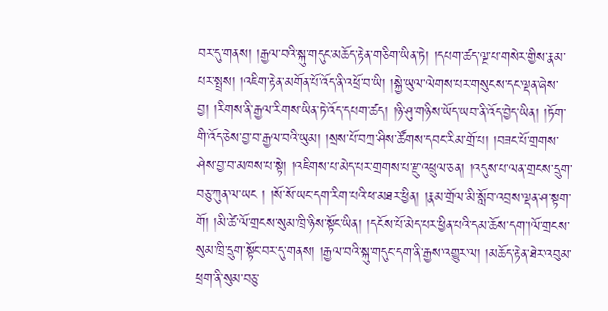བར་དུ་གནས། །རྒྱལ་བའི་སྐུ་གདུང་མཆོད་རྟེན་གཅིག་ཡིན་ཏེ། །དཔག་ཚད་ལྔ་པ་གསེར་གྱིས་རྣམ་པར་སྤྲས། །འཇིག་རྟེན་མགོན་པོ་འོད་ནི་འཕྲོ་བ་ཡི། །སྐྱེ་ཡུལ་ལེགས་པར་གསུངས་དང་ལྡན་ཞེས་བྱ། །རིགས་ནི་རྒྱལ་རིགས་ཡིན་ཏེ་འོད་དཔག་ཚད། །ཉི་ཤུ་གཉིས་ཡོད་ཡབ་ནི་འོད་བྱེད་ཡིན། །ཏོག་གི་འོད་ཅེས་བྱ་བ་རྒྱལ་བའི་ཡུམ། །སྲས་པོ་བཀྲ་ཤིས་ཚོགས་དབང་རིམ་གྲོ་པ། །བཟང་པོ་གྲགས་ཤེས་བྱ་བ་མཁས་པ་སྟེ། །འཇིགས་པ་མེད་པར་གྲགས་པ་རྫུ་འཕྲུལ་ཅན། །འདུས་པ་ལན་གྲངས་དྲུག་བཅུ་ཀུན་ལ་ཡང ། །སོ་སོ་ཡང་དག་རིག་པའི་ཕ་མཐར་ཕྱིན། །རྣམ་གྲོལ་མི་སློབ་འབྲས་ལྡན་ཤ་སྟག་གོ། །མི་ཚེ་ལོ་གྲངས་སུམ་ཁྲི་ཉིས་སྟོང་ཡིན། །དངོས་པོ་མེད་པར་ཕྱིན་པའི་དམ་ཆོས་དག་།ལོ་གྲངས་སུམ་ཁྲི་དྲུག་སྟོང་བར་དུ་གནས། །རྒྱལ་བའི་སྐུ་གདུང་དག་ནི་རྒྱས་འགྱུར་ལ། །མཆོད་རྟེན་ཐེར་འབུམ་ཕྲག་ནི་སུམ་བཅུ་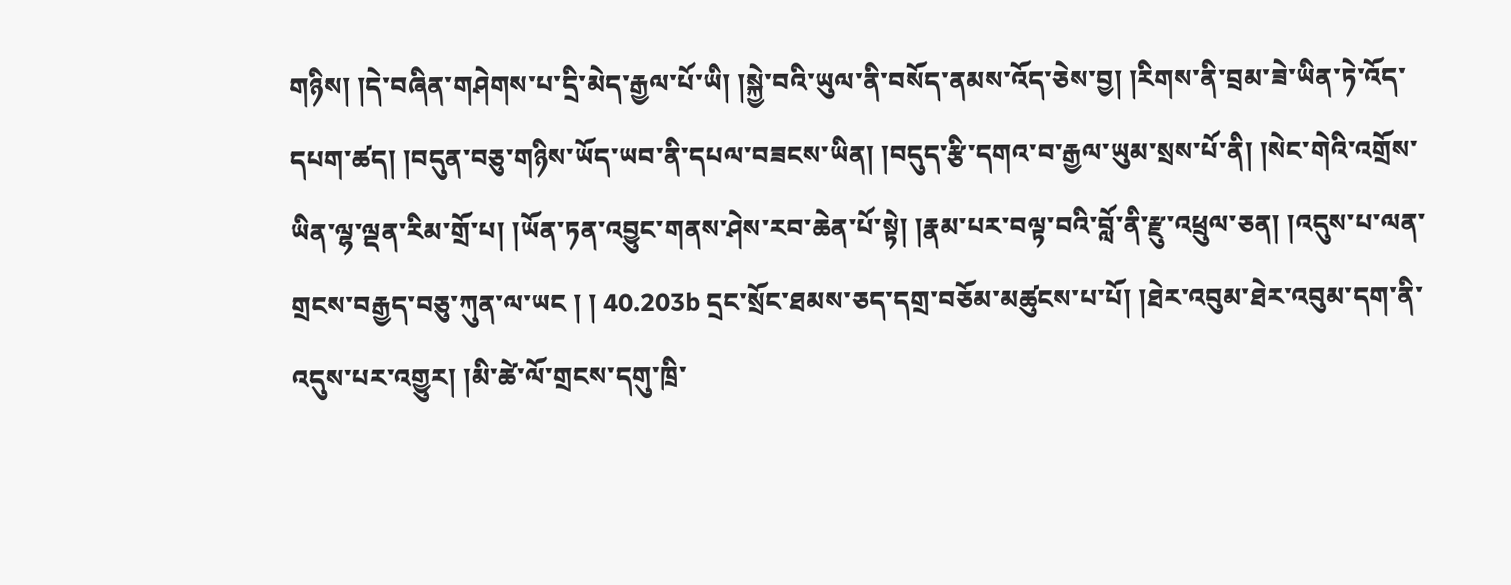གཉིས། །དེ་བཞིན་གཤེགས་པ་དྲི་མེད་རྒྱལ་པོ་ཡི། །སྐྱེ་བའི་ཡུལ་ནི་བསོད་ནམས་འོད་ཅེས་བྱ། །རིགས་ནི་བྲམ་ཟེ་ཡིན་ཏེ་འོད་དཔག་ཚད། །བདུན་བཅུ་གཉིས་ཡོད་ཡབ་ནི་དཔལ་བཟངས་ཡིན། །བདུད་རྩི་དགའ་བ་རྒྱལ་ཡུམ་སྲས་པོ་ནི། །སེང་གེའི་འགྲོས་ཡིན་ལྷ་ལྡན་རིམ་གྲོ་པ། །ཡོན་ཏན་འབྱུང་གནས་ཤེས་རབ་ཆེན་པོ་སྟེ། །རྣམ་པར་བལྟ་བའི་བློ་ནི་རྫུ་འཕྲུལ་ཅན། །འདུས་པ་ལན་གྲངས་བརྒྱད་བཅུ་ཀུན་ལ་ཡང ། ། 40.203b དྲང་སྲོང་ཐམས་ཅད་དགྲ་བཅོམ་མཚུངས་པ་པོ། །ཐེར་འབུམ་ཐེར་འབུམ་དག་ནི་འདུས་པར་འགྱུར། །མི་ཚེ་ལོ་གྲངས་དགུ་ཁྲི་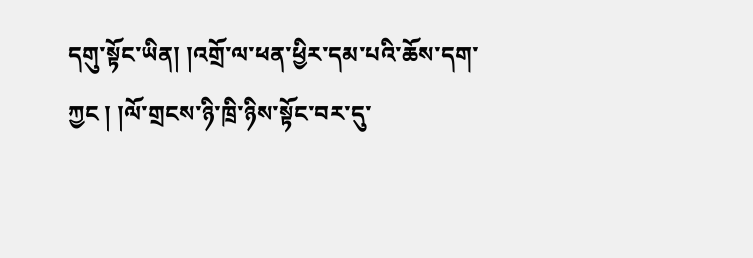དགུ་སྟོང་ཡིན། །འགྲོ་ལ་ཕན་ཕྱིར་དམ་པའི་ཆོས་དག་ཀྱང ། །ལོ་གྲངས་ཉི་ཁྲི་ཉིས་སྟོང་བར་དུ་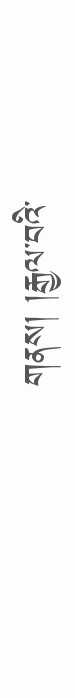གནས། །རྒྱལ་བའི་